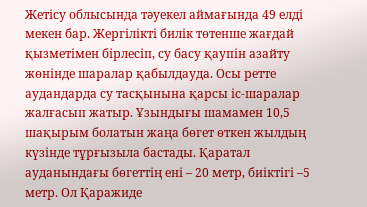Жетісу облысында тәуекел аймағында 49 елді мекен бар. Жергілікті билік төтенше жағдай қызметімен бірлесіп, су басу қаупін азайту жөнінде шаралар қабылдауда. Осы ретте аудандарда су тасқынына қарсы іс-шаралар жалғасып жатыр. Ұзындығы шамамен 10,5 шақырым болатын жаңа бөгет өткен жылдың күзінде тұрғызыла бастады. Қаратал ауданындағы бөгеттің ені – 20 метр, биіктігі –5 метр. Ол Қаражиде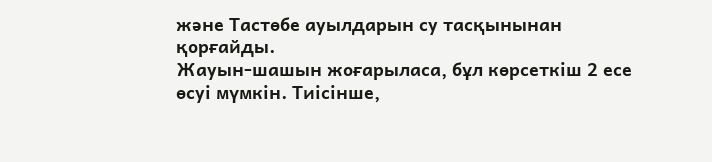және Тастөбе ауылдарын су тасқынынан қорғайды.
Жауын-шашын жоғарыласа, бұл көрсеткіш 2 есе өсуі мүмкін. Тиісінше,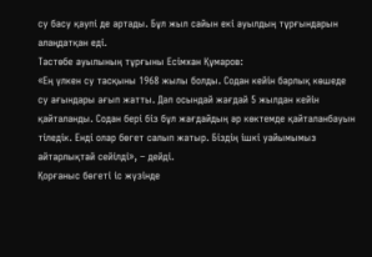су басу қаупі де артады. Бұл жыл сайын екі ауылдың тұрғындарын алаңдатқан еді.
Тастөбе ауылының тұрғыны Есімхан Құмаров:
«Ең үлкен су тасқыны 1968 жылы болды. Содан кейін барлық көшеде су ағындары ағып жатты. Дәл осындай жағдай 5 жылдан кейін қайталанды. Содан бері біз бұл жағдайдың әр көктемде қайталанбауын тіледік. Енді олар бөгет салып жатыр. Біздің ішкі уайымымыз айтарлықтай сейілді», – дейді.
Қорғаныс бөгеті іс жүзінде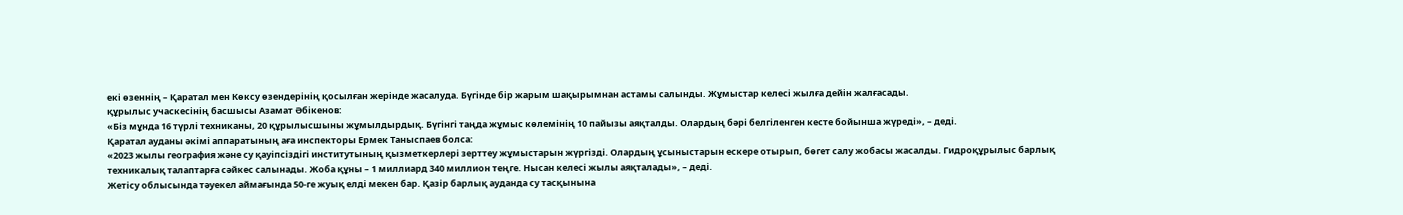екі өзеннің – Қаратал мен Көксу өзендерінің қосылған жерінде жасалуда. Бүгінде бір жарым шақырымнан астамы салынды. Жұмыстар келесі жылға дейін жалғасады.
құрылыс учаскесінің басшысы Азамат Әбікенов:
«Біз мұнда 16 түрлі техниканы, 20 құрылысшыны жұмылдырдық. Бүгінгі таңда жұмыс көлемінің 10 пайызы аяқталды. Олардың бәрі белгіленген кесте бойынша жүреді», – деді.
Қаратал ауданы әкімі аппаратының аға инспекторы Ермек Таныспаев болса:
«2023 жылы география және су қауіпсіздігі институтының қызметкерлері зерттеу жұмыстарын жүргізді. Олардың ұсыныстарын ескере отырып, бөгет салу жобасы жасалды. Гидроқұрылыс барлық техникалық талаптарға сәйкес салынады. Жоба құны – 1 миллиард 340 миллион теңге. Нысан келесі жылы аяқталады», – деді.
Жетісу облысында тәуекел аймағында 50-ге жуық елді мекен бар. Қазір барлық ауданда су тасқынына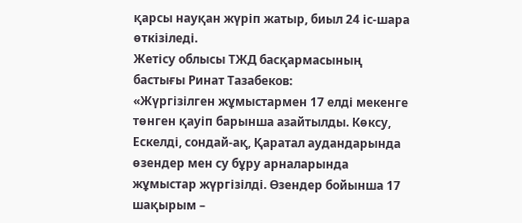қарсы науқан жүріп жатыр, биыл 24 іс-шара өткізіледі.
Жетісу облысы ТЖД басқармасының бастығы Ринат Тазабеков:
«Жүргізілген жұмыстармен 17 елді мекенге төнген қауіп барынша азайтылды. Көксу, Ескелді, сондай-ақ, Қаратал аудандарында өзендер мен су бұру арналарында жұмыстар жүргізілді. Өзендер бойынша 17 шақырым –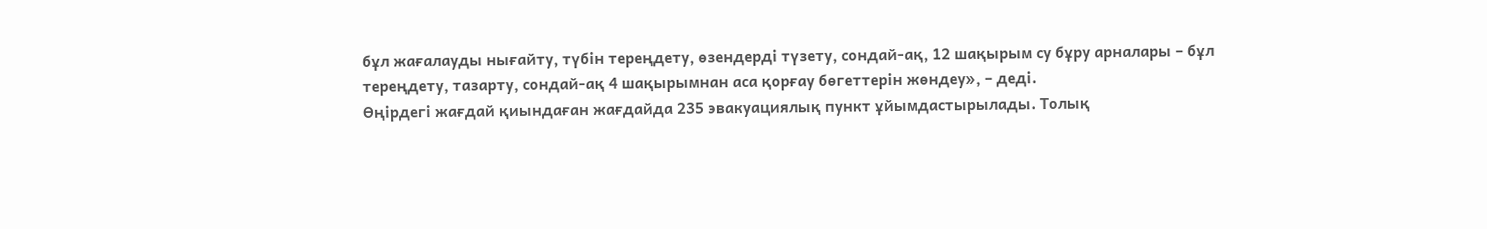бұл жағалауды нығайту, түбін тереңдету, өзендерді түзету, сондай-ақ, 12 шақырым су бұру арналары – бұл тереңдету, тазарту, сондай-ақ 4 шақырымнан аса қорғау бөгеттерін жөндеу», – деді.
Өңірдегі жағдай қиындаған жағдайда 235 эвакуациялық пункт ұйымдастырылады. Толық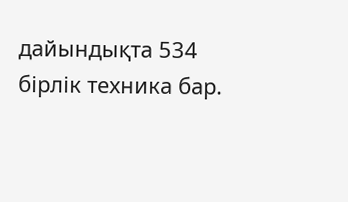дайындықта 534 бірлік техника бар.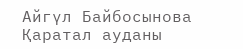Айгүл Байбосынова
Қаратал ауданы